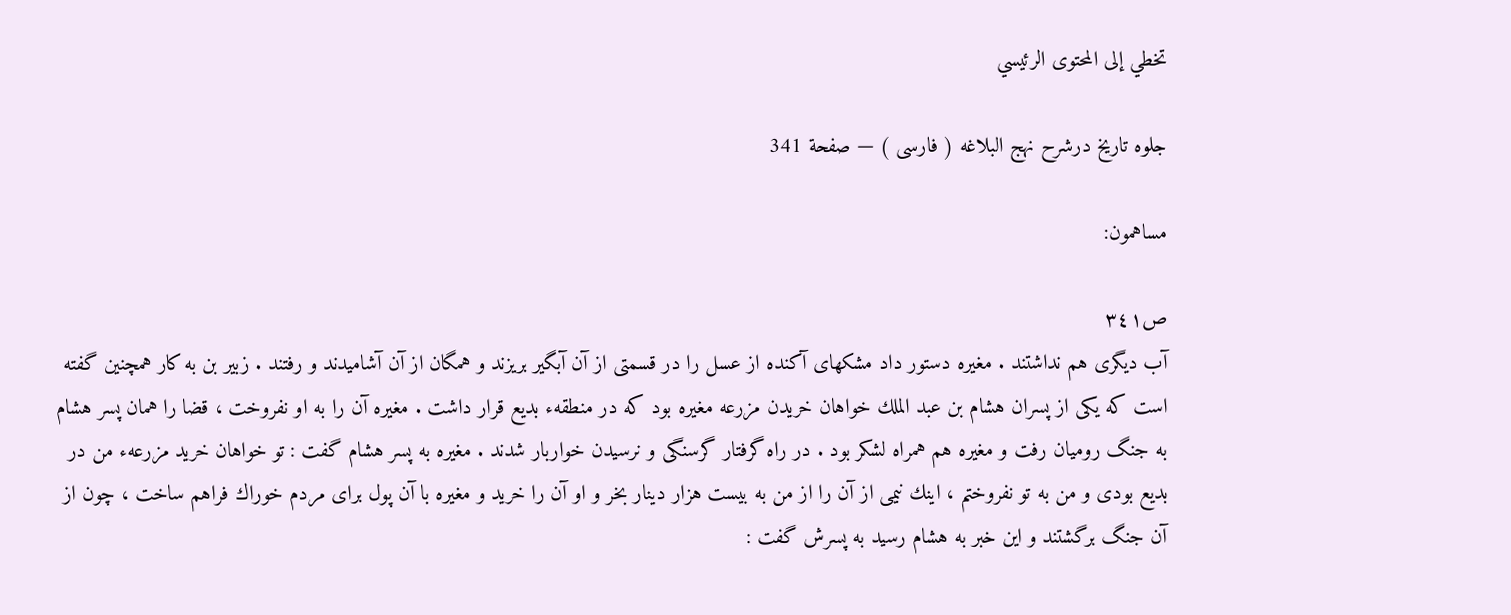تخطي إلى المحتوى الرئيسي

جلوه تاريخ درشرح نهج البلاغه ( فارسى ) — صفحة 341

مساهمون:

ص٣٤١
آب ديگرى هم نداشتند . مغيره دستور داد مشكهاى آكنده از عسل را در قسمتى از آن آبگير بريزند و همگان از آن آشاميدند و رفتند . زبير بن به كار همچنين گفته است كه يكى از پسران هشام بن عبد الملك خواهان خريدن مزرعه مغيره بود كه در منطقهء بديع قرار داشت . مغيره آن را به او نفروخت ، قضا را همان پسر هشام به جنگ روميان رفت و مغيره هم همراه لشكر بود . در راه گرفتار گرسنگى و نرسيدن خواربار شدند . مغيره به پسر هشام گفت : تو خواهان خريد مزرعهء من در بديع بودى و من به تو نفروختم ، اينك نيمى از آن را از من به بيست هزار دينار بخر و او آن را خريد و مغيره با آن پول براى مردم خوراك فراهم ساخت ، چون از آن جنگ برگشتند و اين خبر به هشام رسيد به پسرش گفت :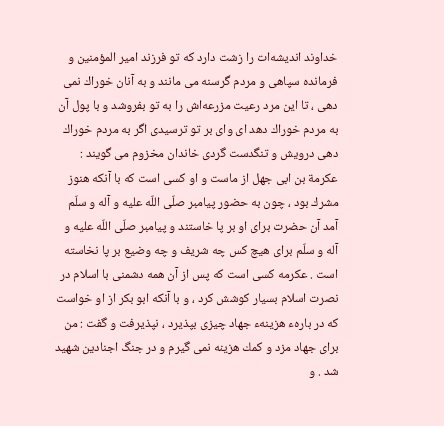خداوند انديشه‌ات را زشت دارد كه تو فرزند امير المؤمنين و فرمانده سپاهى و مردم گرسنه مى مانند و به آنان خوراك نمى دهى ، تا اين مرد رعيت مزرعه‌اش را به تو بفروشد و با پول آن به مردم خوراك دهد اى واى بر تو ترسيدى اگر به مردم خوراك دهى درويش و تنگدست گردى خاندان مخزوم مى گويند : عكرمة بن ابى جهل از ماست و او كسى است كه با آنكه هنوز مشرك بود ، چون به حضور پيامبر صلّى اللّه عليه و آله و سلّم آمد آن حضرت براى او بر پا خاستند و پيامبر صلّى اللّه عليه و آله و سلّم براى هيچ كس چه شريف و چه وضيع بر پا نخاسته است . عكرمه كسى است كه پس از آن همه دشمنى با اسلام در نصرت اسلام بسيار كوشش كرد ، و با آنكه ابو بكر از او خواست كه در بارهء هزينهء جهاد چيزى بپذيرد ، نپذيرفت و گفت : من براى جهاد مزد و كمك هزينه نمى گيرم و در جنگ اجنادين شهيد شد . و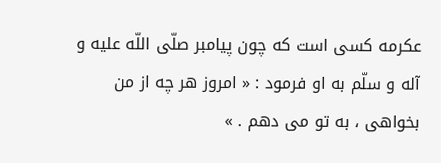عكرمه كسى است كه چون پيامبر صلّى اللّه عليه و آله و سلّم به او فرمود : « امروز هر چه از من بخواهى ، به تو مى دهم . »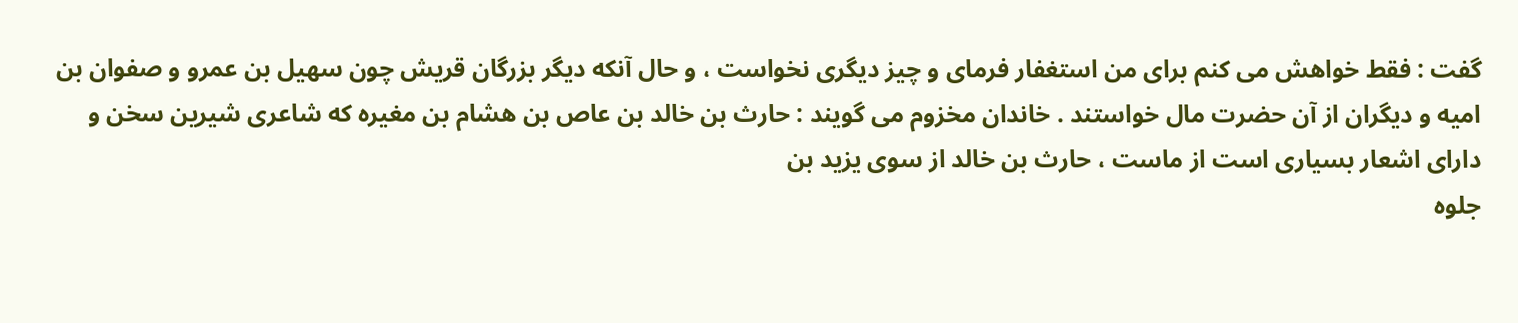گفت : فقط خواهش مى كنم براى من استغفار فرماى و چيز ديگرى نخواست ، و حال آنكه ديگر بزرگان قريش چون سهيل بن عمرو و صفوان بن اميه و ديگران از آن حضرت مال خواستند . خاندان مخزوم مى گويند : حارث بن خالد بن عاص بن هشام بن مغيره كه شاعرى شيرين سخن و داراى اشعار بسيارى است از ماست ، حارث بن خالد از سوى يزيد بن
جلوه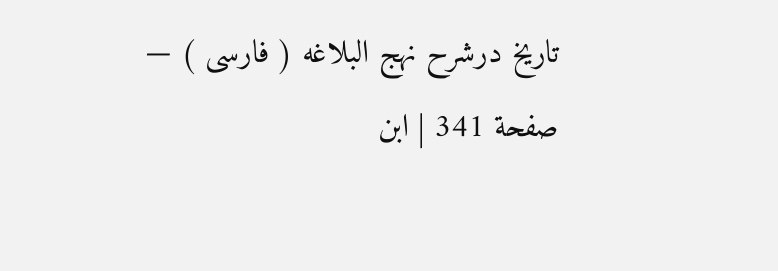تاريخ درشرح نهج البلاغه ( فارسى ) — صفحة 341 | ابن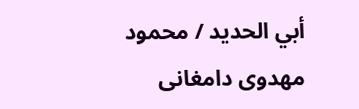أبي الحديد / محمود مهدوى دامغانى